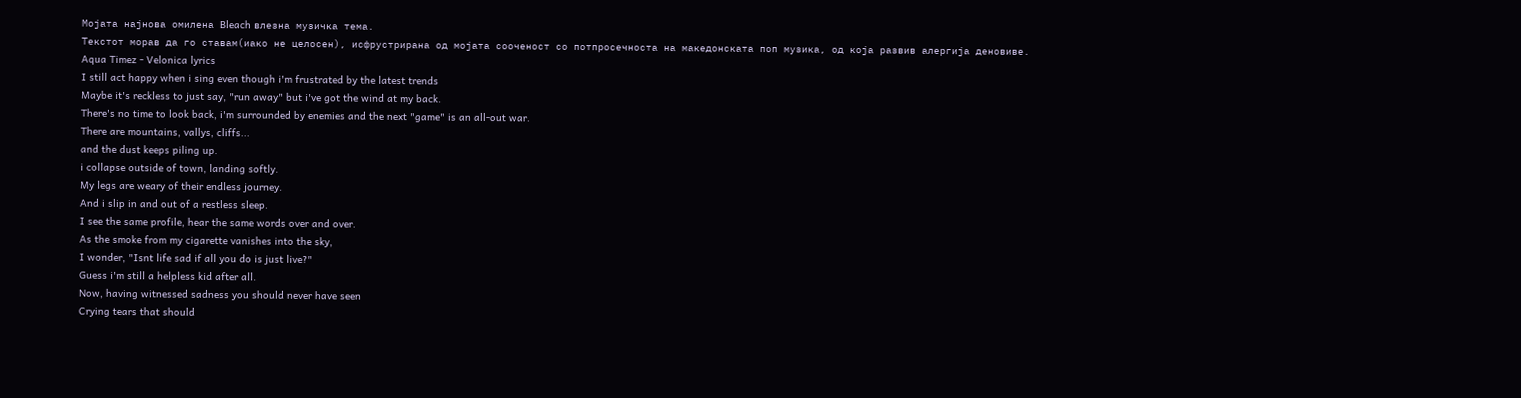Мојата најнова омилена Bleach влезна музичка тема.
Текстот морав да го ставам(иако не целосен), исфрустрирана од мојата сооченост со потпросечноста на македонската поп музика, од која развив алергија деновиве.
Aqua Timez - Velonica lyrics
I still act happy when i sing even though i'm frustrated by the latest trends
Maybe it's reckless to just say, "run away" but i've got the wind at my back.
There's no time to look back, i'm surrounded by enemies and the next "game" is an all-out war.
There are mountains, vallys, cliffs...
and the dust keeps piling up.
i collapse outside of town, landing softly.
My legs are weary of their endless journey.
And i slip in and out of a restless sleep.
I see the same profile, hear the same words over and over.
As the smoke from my cigarette vanishes into the sky,
I wonder, "Isnt life sad if all you do is just live?"
Guess i'm still a helpless kid after all.
Now, having witnessed sadness you should never have seen
Crying tears that should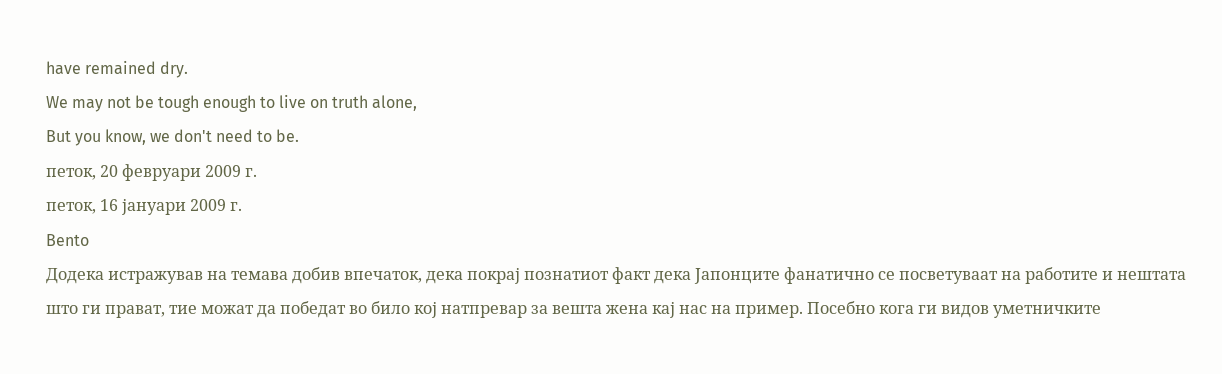have remained dry.
We may not be tough enough to live on truth alone,
But you know, we don't need to be.
петок, 20 февруари 2009 г.
петок, 16 јануари 2009 г.
Bento
Додека истражував на темава добив впечаток, дека покрај познатиот факт дека Јапонците фанатично се посветуваат на работите и нештата што ги прават, тие можат да победат во било кој натпревар за вешта жена кај нас на пример. Посебно кога ги видов уметничките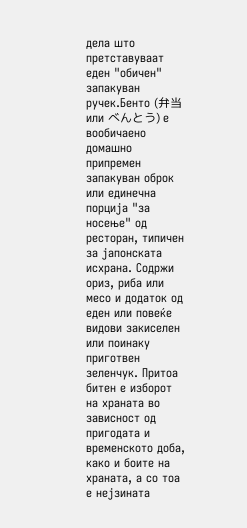дела што претставуваат еден "обичен" запакуван ручек.Бенто (弁当 или べんとう) е вообичаено домашно припремен запакуван оброк или единечна порција "за носење" од ресторан, типичен за јапонската исхрана. Содржи ориз, риба или месо и додаток од еден или повеќе видови закиселен или поинаку приготвен зеленчук. Притоа битен е изборот на храната во зависност од пригодата и временското доба, како и боите на храната, а со тоа е нејзината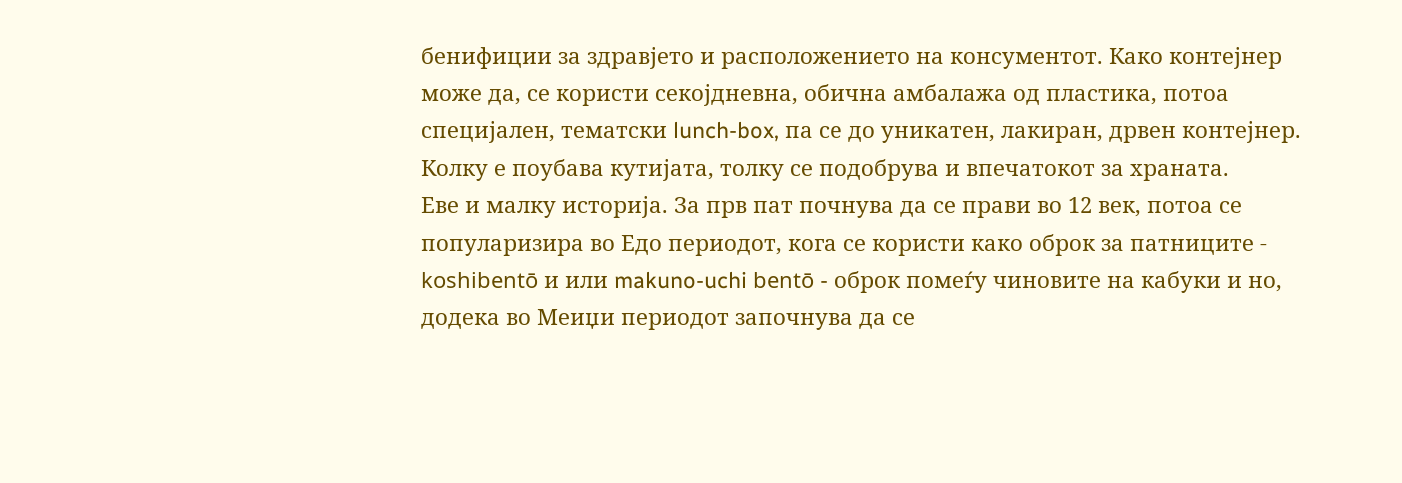бенифиции за здравјето и расположението на консументот. Како контејнер може да, се користи секојдневна, обична амбалажа од пластика, потоа специјален, тематски lunch-box, па сe до уникатен, лакиран, дрвен контејнер. Колку е поубава кутијата, толку се подобрува и впечатокот за храната.
Еве и малку историја. За прв пат почнува да се прави во 12 век, потоа се популаризира во Едо периодот, кога се користи како оброк за патниците - koshibentō и или makuno-uchi bentō - оброк помеѓу чиновите на кабуки и но, додека во Меиџи периодот започнува да се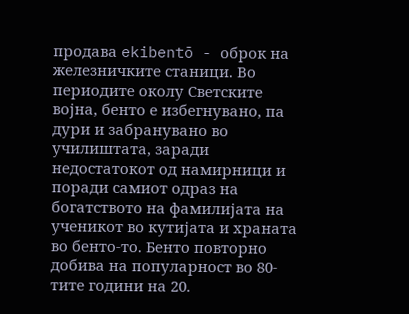продава ekibentō - оброк на железничките станици. Во периодите околу Светските војна, бенто е избегнувано, па дури и забранувано во училиштата, заради недостатокот од намирници и поради самиот одраз на богатството на фамилијата на ученикот во кутијата и храната во бенто-то. Бенто повторно добива на популарност во 80-тите години на 20.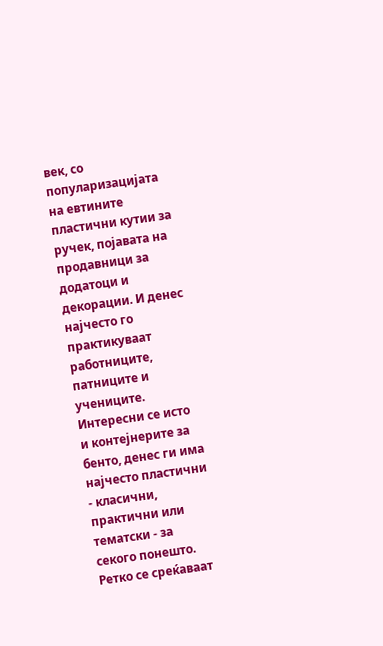век, со популаризацијата на евтините пластични кутии за ручек, појавата на продавници за додатоци и декорации. И денес најчесто го практикуваат работниците, патниците и учениците.
Интересни се исто и контејнерите за бенто, денес ги има најчесто пластични - класични, практични или тематски - за секого понешто. Ретко се среќаваат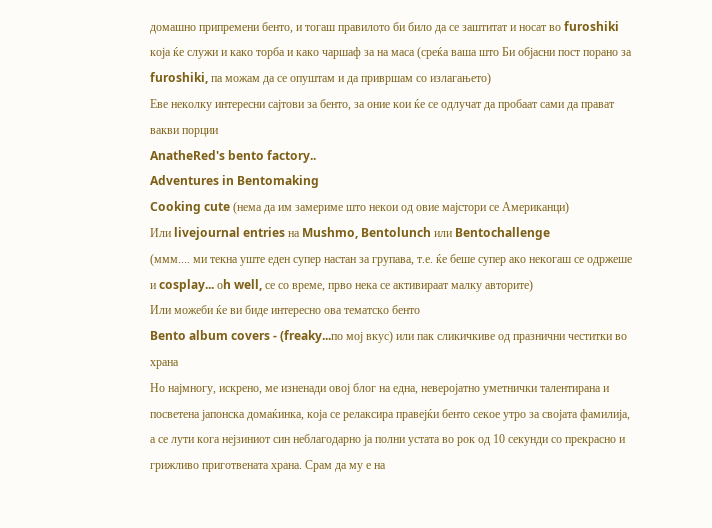домашно припремени бенто, и тогаш правилото би било да се заштитат и носат во furoshiki која ќе служи и како торба и како чаршаф за на маса (среќа ваша што Би објасни пост порано за furoshiki, па можам да се опуштам и да привршам со излагањето)
Еве неколку интересни сајтови за бенто, за оние кои ќе се одлучат да пробаат сами да прават вакви порции
AnatheRed's bento factory..
Adventures in Bentomaking
Cooking cute (нема да им замериме што некои од овие мајстори се Американци)
Или livejournal entries на Mushmo, Bentolunch или Bentochallenge
(ммм.... ми текна уште еден супер настан за групава, т.е. ќе беше супер ако некогаш се одржеше и cosplay... оh well, се со време, прво нека се активираат малку авторите)
Или можеби ќе ви биде интересно ова тематско бенто
Bento album covers - (freaky...по мој вкус) или пак сликичкиве од празнични честитки во храна
Но најмногу, искрено, ме изненади овој блог на една, неверојатно уметнички талентирана и посветена јапонска домаќинка, која се релаксира правејќи бенто секое утро за својата фамилија, а се лути кога нејзиниот син неблагодарно ја полни устата во рок од 10 секунди со прекрасно и грижливо приготвената храна. Срам да му е на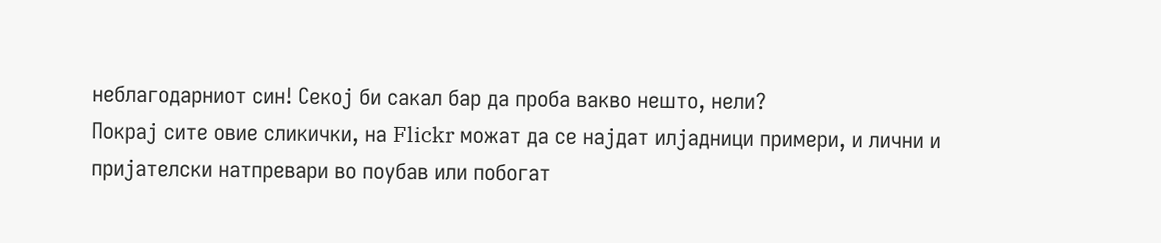неблагодарниот син! Секој би сакал бар да проба вакво нешто, нели?
Покрај сите овие сликички, на Flickr можат да се најдат илјадници примери, и лични и пријателски натпревари во поубав или побогат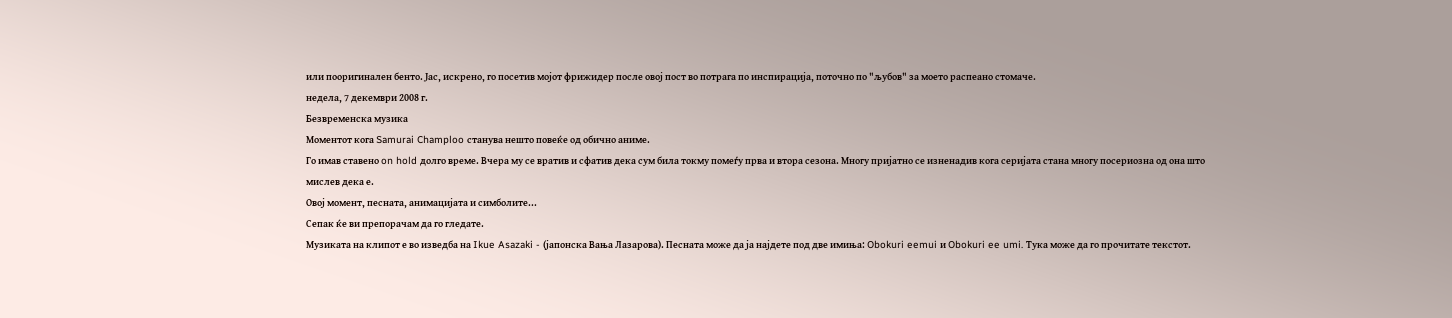или пооригинален бенто. Јас, искрено, го посетив мојот фрижидер после овој пост во потрага по инспирација, поточно по "љубов" за моето распеано стомаче.
недела, 7 декември 2008 г.
Безвременска музика
Моментот кога Samurai Champloo станува нешто повеќе од обично аниме.
Го имав ставено on hold долго време. Вчера му се вратив и сфатив дека сум била токму помеѓу прва и втора сезона. Многу пријатно се изненадив кога серијата стана многу посериозна од она што мислев дека е.
Овој момент, песната, анимацијата и симболите...
Сепак ќе ви препорачам да го гледате.
Музиката на клипот е во изведба на Ikue Asazaki - (јапонска Вања Лазарова). Песната може да ја најдете под две имиња: Obokuri eemui и Obokuri ee umi. Тука може да го прочитате текстот.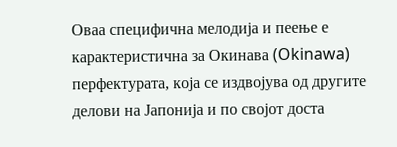Оваа специфична мелодија и пеење е карактеристична за Окинава (Okinawa) перфектурата, која се издвојува од другите делови на Јапонија и по својот доста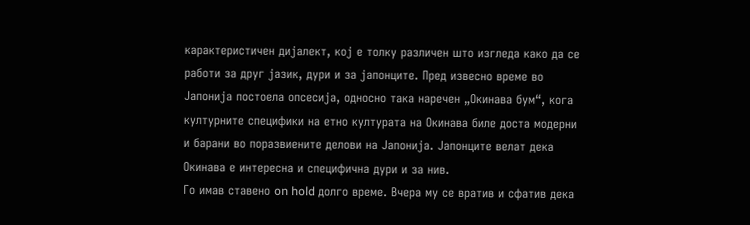карактеристичен дијалект, кој е толку различен што изгледа како да се работи за друг јазик, дури и за јапонците. Пред извесно време во Јапонија постоела опсесија, односно така наречен „Окинава бум“, кога културните специфики на етно културата на Окинава биле доста модерни и барани во поразвиените делови на Јапонија. Јапонците велат дека Окинава е интересна и специфична дури и за нив.
Го имав ставено on hold долго време. Вчера му се вратив и сфатив дека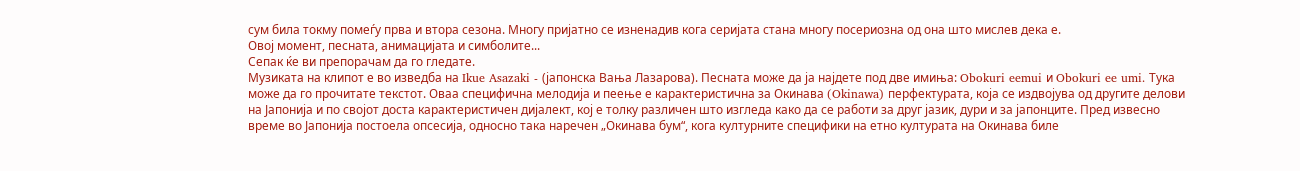сум била токму помеѓу прва и втора сезона. Многу пријатно се изненадив кога серијата стана многу посериозна од она што мислев дека е.
Овој момент, песната, анимацијата и симболите...
Сепак ќе ви препорачам да го гледате.
Музиката на клипот е во изведба на Ikue Asazaki - (јапонска Вања Лазарова). Песната може да ја најдете под две имиња: Obokuri eemui и Obokuri ee umi. Тука може да го прочитате текстот. Оваа специфична мелодија и пеење е карактеристична за Окинава (Okinawa) перфектурата, која се издвојува од другите делови на Јапонија и по својот доста карактеристичен дијалект, кој е толку различен што изгледа како да се работи за друг јазик, дури и за јапонците. Пред извесно време во Јапонија постоела опсесија, односно така наречен „Окинава бум“, кога културните специфики на етно културата на Окинава биле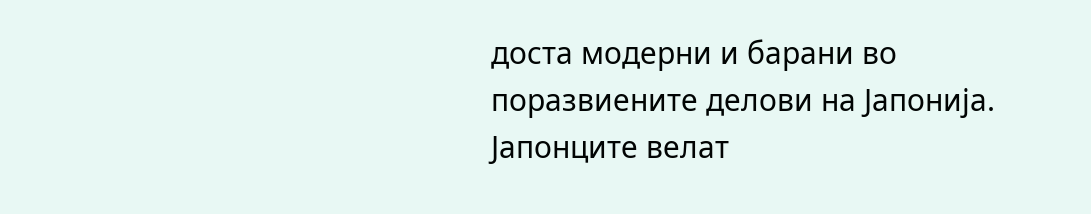доста модерни и барани во поразвиените делови на Јапонија. Јапонците велат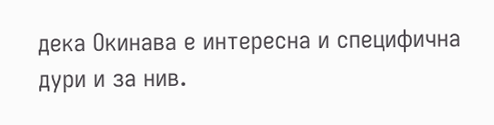дека Окинава е интересна и специфична дури и за нив.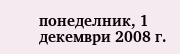понеделник, 1 декември 2008 г.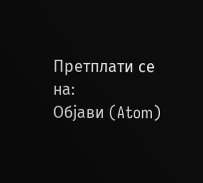Претплати се на:
Објави (Atom)